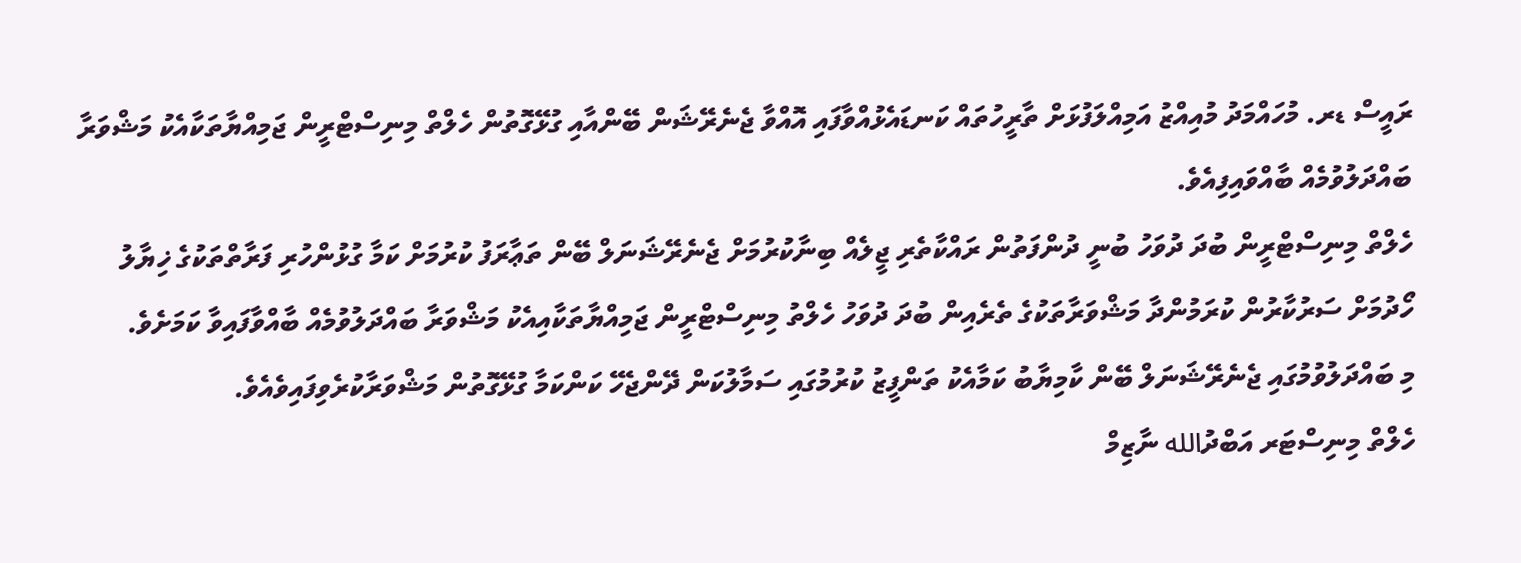ރައީސް ޑރ. މުހައްމަދު މުއިއްޒު އަމިއްލަފުޅަށް ތާރީހުތައް ކަނޑައެޅުއްވާފައި އޮއްވާ ޖެނެރޭޝަން ބޭންއާއި ގުޅޭގޮތުން ހެލްތް މިނިސްޓްރީން ޖަމިއްޔާތަކާއެކު މަޝްވަރާ ބައްދަލުވުމެއް ބާއްވައިފިއެވެ.
ހެލްތް މިނިސްޓްރީން ބުދަ ދުވަހު ބުނީ ދުންފަތުން ރައްކާތެރި ޖީލެއް ބިނާކުރުމަށް ޖެނެރޭޝަނަލް ބޭން ތަޢާރަފު ކުރުމަށް ކަމާ ގުޅުންހުރި ފަރާތްތަކުގެ ޚިޔާލު ހޯދުމަށް ސަރުކާރުން ކުރަމުންދާ މަޝްވަރާތަކުގެ ތެރެއިން ބުދަ ދުވަހު ހެލްތު މިނިސްޓްރީން ޖަމިއްޔާތަކާއިއެކު މަޝްވަރާ ބައްދަލުވުމެއް ބާއްވާފައިވާ ކަމަށެވެ.
މި ބައްދަލުވުމުގައި ޖެނެރޭޝަނަލް ބޭން ކާމިޔާބު ކަމާއެކު ތަންފީޒު ކުރުމުގައި ސަމާލުކަން ދޭންޖެހޭ ކަންކަމާ ގުޅޭގޮތުން މަޝްވަރާކުރެވިފައިވެއެވެ.
ހެލްތް މިނިސްޓަރ އަބްދުالله ނާޒިމް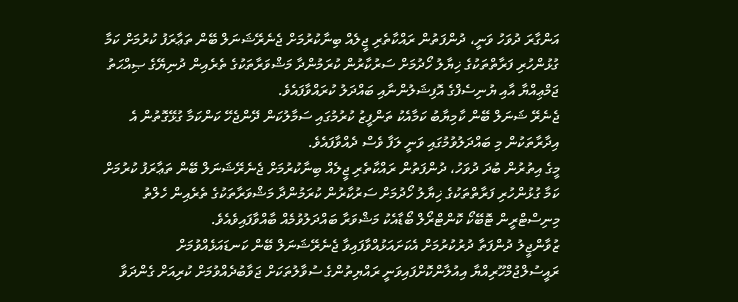އަންގާރަ ދުވަހު ވަނީ، ދުންފަތުން ރައްކާތެރި ޖީލެއް ބިނާކުރުމަށް ޖެނެރޭޝަނަލް ބޭން ތަޢާރަފު ކުރުމަށް ކަމާ ގުޅުންހުރި ފަރާތްތަކުގެ ޚިޔާލު ހޯދުމަށް ސަރުކާރުން ކުރަމުންދާ މަޝްވަރާތަކުގެ ތެރެއިން ދުނިޔޭގެ ޞިއްޙަތު ޖަމްޢިއްޔާ އާއި ޔުނިސެފްގެ އޮފިޝަލުންނާއި ބައްދަލު ކުރައްވާފައެވެ.
ޖެނެރޭ ޝަނަލް ބޭން ކާމިޔާބު ކަމާއެކު ތަންފީޒު ކުރުމުގައި ސަމާލުކަން ދޭންޖެހޭ ކަންކަމާ ގުޅޭގޮތުން އެ އިދާރާތަކުން މި ބައްދަލުވުމުގައި ވަނީ ލަފާ ވެސް ދެއްވާފައެވެ.
މީގެ އިތުރުން ބުދަ ދުވަހު، ދުންފަތުން ރައްކާތެރި ޖީލެއް ބިނާކުރުމަށް ޖެނެރޭޝަނަލް ބޭން ތަޢާރަފު ކުރުމަށް ކަމާ ގުޅުންހުރި ފަރާތްތަކުގެ ޚިޔާލު ހޯދުމަށް ސަރުކާރުން ކުރަމުންދާ މަޝްވަރާތަކުގެ ތެރެއިން ހެލްތު މިނިސްޓްރީން ޓޮބޭކޯ ކޮންޓްރޯލް ބޯޑާއެކު މަޝްވަރާ ބައްދަލުވުމެއް ބާއްވާފައިވެއެވެ.
ޒުވާންޖީލު ދުންފަތާ ދުރުކުރުމަށް އެކަށައަޅުއްވާފައިވާ ޖެނެރޭޝަނަލް ބޭން ކަނޑައަޅެއްވުމަށް ރައީސުލްޖުމްހޫރިއްޔާ އިއުލާންކޮށްފައިވަނީ ރައްޔިތުންގެ ސުވާލުތަކަށް ޖަވާބުދެއްވުމަށް ކުރިއަށް ގެންދަވާ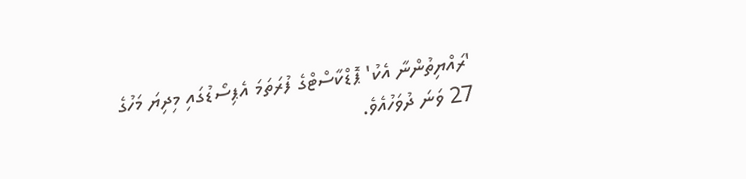'ރައްޔިތުންނާ އެކު' ޕޮޑްކާސްޓްގެ ފުރަތަމަ އެޕިސޯޑުގައި މިދިޔަ މަހުގެ 27 ވަނަ ދުވަހުއެވެ.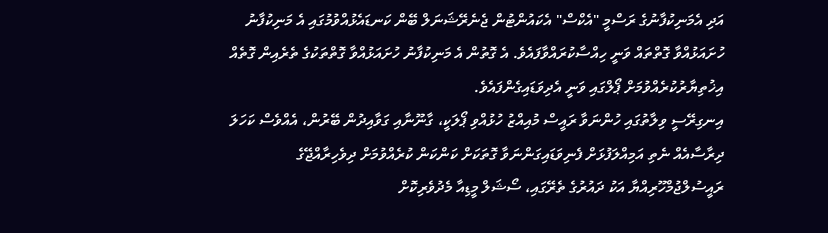އަދި އެމަނިކުފާނުގެ ރަސްމީ "އެކްސް" އެކައުންޓުން ޖެނެރޭޝަނަލް ބޭން ކަނޑައެޅުއްވުމުގައި އެ މަނިކުފާނު ހުށައަޅުއްވާ ގޮތްތައް ވަނީ ހިއްސާކުރައްވާފައެވެ. އެ ގޮތުން އެ މަނިކުފާނު ހުށައަޅުއްވާ ގޮތްތަކުގެ ތެރެއިން ގޮތެއް އިޚުތިޔާރުކުރެއްވުމަށް ޕޯލްގައި ވަނީ އެދިވަޑައިގެންފައެވެ.
އިނގިރޭސީ ވިލާތުގައި ހުންނަވާ ރައީސް މުއިއްޒު ހުޅުއްވި ޕޯލަކީ، ގާނޫނާއި ގަވާއިދުން ބޭރުން، އެއްވެސް ކަހަލަ ދިރާސާއެއް ނެތި އަމިއްލަފުޅަށް ފެނިވަޑައިގަންނަވާ ގޮތަކަށް ކަންކަން ކުރެއްވުމަށް ދިވެހިރާއްޖޭގެ ރައީސުލްޖުމްހޫރިއްޔާ އަކު ދައުރުގެ ތެރޭގައި، ސޯޝަލް މީޑިއާ މެދުވެރިކޮށް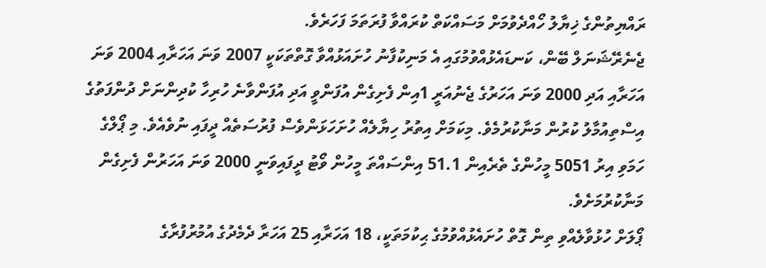ރައްޔިތުންގެ ޚިޔާލު ހޯއްދެވުމަށް މަސައްކަތް ކުރައްވާ ފުރަތަމަ ފަހަރެވެ.
ޖެނެރޭޝަނަލް ބޭން، ކަނޑައެޅުއްވުމުގައި އެ މަނިކުފާނު ހުށައަޅުއްވާ ގޮތްތަކަކީ 2007 ވަނަ އަހަރާއި 2004 ވަނަ އަހަރާއި އަދި 2000 ވަނަ އަހަރުގެ ޖެނުއަރީ 1އިން ފެށިގެން އުފަންވީ އަދި އުފަންވާނެ ހުރިހާ ކުދިންނަށް ދުންފަތުގެ އިސްތިއުމާލު ކުރުން މަނާކުރުމެވެ. މިކަމަށް އިތުރު ހިޔާލެއް ހުށަހަޅަންވެސް ފުރުސަތެއް ދީފައި ނުވެއެވެ. މި ޕޯލްގެ ހަމަވި އިރު 5051 މީހުންގެ ތެރެއިން 51.1 އިންސައްތަ މީހުން ވޯޓު ދީފައިވަނީ 2000 ވަނަ އަހަރުން ފެށިގެން މަނާކުރުމަށެވެ.
ޕޯލަށް ހުޅުވާލެއްވި ތިން ގޮތް ހުށައެޅުއްވުމުގެ ޙިކުމަތަކީ، 18 އަހަރާއި 25 އަހަރާ ދެމެދުގެ އުމުރުފުރާގެ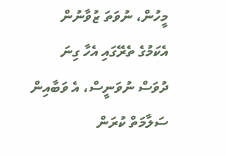މީހުން، ނުވަތަ ޒުވާނުން އެކަމުގެ ތެރޭގައި އެހާ ގިނަ ދުވަސް ނުވަނީސް، އެ ވަބާއިން ސަލާމަތް ކުރަން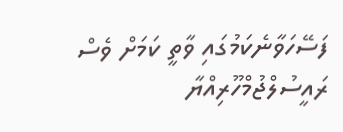ފަސޭހަވާނެކަމުގައި ވާތީ ކަމަށް ވެސް ރައީސުލްޖުމްހޫރިއްޔާ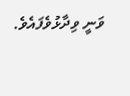ވަނީ ވިދާޅުވެފައެވެ.